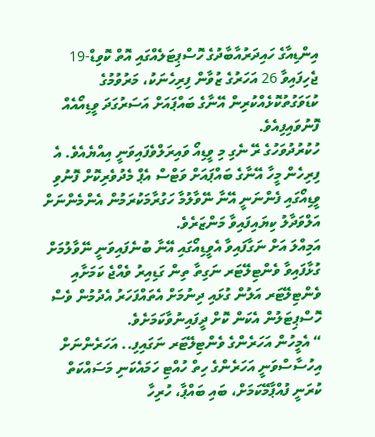އިންޑިއާގެ ހައިދަރުއާބާދުގެ ހޮސްޕިޓަލެއްގައި އޮތް ކޮވިޑް-19 ޖެހިފައިވާ 26 އަހަރުގެ ޒުވާން ފިރިހެނަކު، މަރުވުމުގެ ކުޑަވަގުތުކޮޅެއްކުރިން އޭނާގެ ބައްޕައަށް އަސަރުގަދަ ވީޑިއޯއެއް ފޮނުވައިފިއެވެ.
ހުކުރުދުވަހުގެ ރޭ ނެގި މި ވީޑިއޯ ވައިރަލްވެފައިވަނީ އިއްޔެއެވެ. އެ ފިރިހެން މީހާ އޭނާގެ ބައްޕައަށް ވަޓްސް އެޕް މެދުވެރިކޮށް ފޮނުވި ވީޑިއޯގައި ފެންނަނީ އޭނާ ނޭވާލުމާ ހަގުރާމަކުރަމުން އެންމެންނަށް އަލްވަދާލު ކިޔައިފައިވާ މަންޒަރެވެ.
އަމިއްލަ އަށް ނަގާފައިވާ އެވީޑިއޯގައި އޭނާ ބުނެފައިވަނީ ނޭވާލުމަށް ގުޅާފައިވާ ވެންޓިލޭޓަރ ނަގިތާ ތިން ގަޑިއިރު ވެއްޖެ ކަމަށާއި ވެންޓިލޭޓަރ އަލުން ގުޅައި ދިނުމަށް އެތައްފަހަރު އެދުމުން ވެސް ހޮސްޕިޓަލުން އެކަން ކޮށް ދީފައިނުވާކަމަށެވެ.
“ އެމީހުން އަހަރެންގެ ވެންޓިލޭޓަރ ނަގައިފި.. އަހަރެންނަށް އިހުސާސްވަނީ އަހަރެންގެ ހިތް ހުއްޓި ހަމައެކަނި މަސައްކަތް ކުރަނީ ފުއްޕާމޭކަމަށް، ބައި ބައްޕާ، ހުރިހާ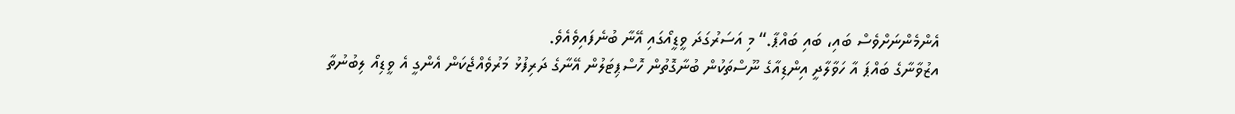އެންމެންނަށްވެސް ބައި، ބައި ބައްޕާ.“ މި އަސަރުގަދަ ވީޑީއޯގައި އޭނާ ބުނެފައިވެއެވެ.
އޒުވާނާގެ ބައްޕަ އާ ހަވާލާދީ އިންޑިއާގެ ނޫސްތަކުން ބުނާގޮތުން ހޮސްޕިޓަލުން އޭނާގެ ދަރިފުޅު މަރުވެއްޖެކަން އެންގީ އެ ވީޑިއޯ ލިބުނުތާ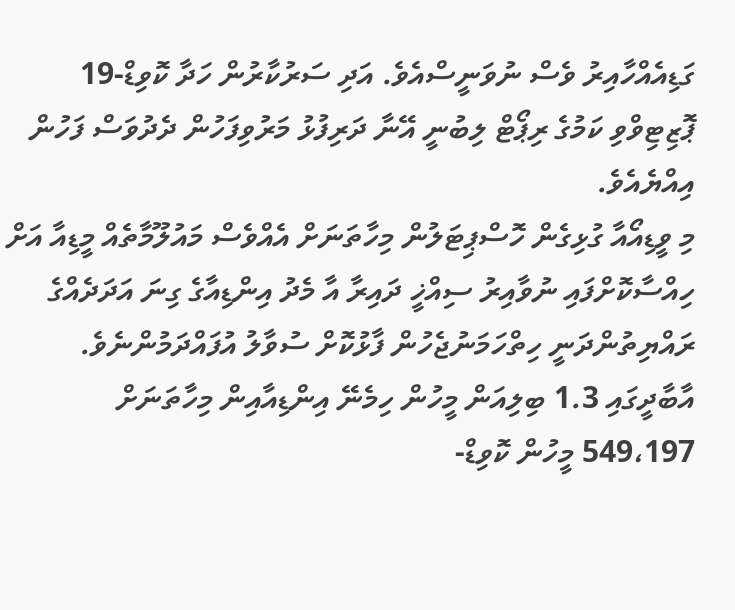ގަޑިއެއްހާއިރު ވެސް ނުވަނީސްއެވެ. އަދި ސަރުކާރުން ހަދާ ކޮވިޑް-19 ޕޮޒިޓިވްވި ކަމުގެ ރިޕޯޓް ލިބުނީ އޭނާ ދަރިފުޅު މަރުވިފަހުން ދެދުވަސް ފަހުން އިއްޔެއެވެ.
މި ވީޑިއޯއާ ގުޅިގެން ހޮސްޕިޓަލުން މިހާތަނަށް އެއްވެސް މައުލޫމާތެއް މީޑިއާ އަށް ހިއްސާކޮށްފައި ނުވާއިރު ސިއްޚީ ދައިރާ އާ މެދު އިންޑިއާގެ ގިނަ އަދަދެއްގެ ރައްޔިތުންދަނީ ހިތްހަމަނުޖެހުން ފާޅުކޮށް ސުވާލު އުފައްދަމުންނެވެ.
އާބާދީގައި 1.3 ބިލިއަން މީހުން ހިމެނޭ އިންޑިއާއިން މިހާތަނަށް 549،197 މީހުން ކޮވިޑް-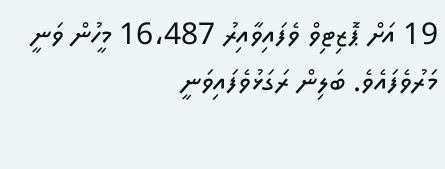19 އަށް ޕޮޒިޓިވް ވެފައިވާއިރު 16،487 މީހުން ވަނީ މަރުވެފައެވެ. ބަލިން ރަގަޅުވެފައިވަނީ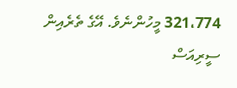321،774 މީހުންނެވެ. އޭގެ ތެރެއިން ސީރިއަސް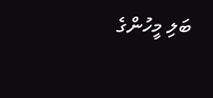ބަލި މީހުންގެ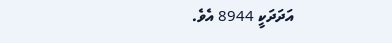އަދަދަކީ 8944 އެވެ.